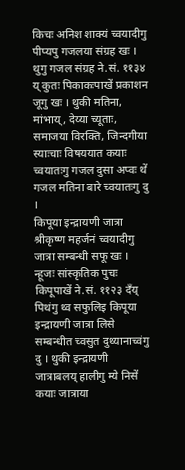किचः अनिश शाक्यं च्वयादीगु पीप्यपु गजलया संग्रह खः । थुगु गजल संग्रह ने.सं. ११३४ य् कुतः पिकाकःपाखें प्रकाशन जूगु खः । थुकी मतिना, मांभाय्, देय्या च्यूताः, समाजया विरक्ति, जिन्दगीया स्याःचाः विषययात कयाः च्वयातःगु गजल दुसा अप्वः थें गजल मतिना बारे च्वयातःगु दु ।
किपूया इन्द्रायणी जात्रा श्रीकृष्ण महर्जनं च्वयादीगु जात्रा सम्बन्धी सफू खः । न्हूजः सांस्कृतिक पुचः किपूपाखें ने.सं. ११२३ दँय् पिथंगु थ्व सफुलिइ किपूया इन्द्रायणी जात्रा लिसे सम्बन्धीत च्वसुत दुथ्यानाच्वंगु दु । थुकी इन्द्रायणी जात्राबलय् हालीगु म्ये निसें कयाः जात्राया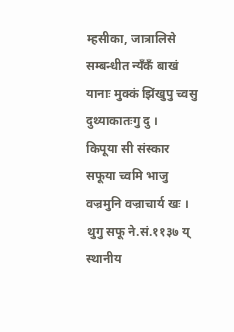म्हसीका, जात्रालिसे सम्बन्धीत न्यँकँ बाखं यानाः मुक्कं झिंखुपु च्वसु दुथ्याकातःगु दु ।
किपूया सी संस्कार सफूया च्वमि भाजु वज्रमुनि वज्राचार्य खः । थुगु सफू ने.सं.११३७ य् स्थानीय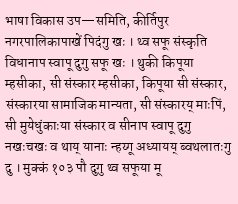भाषा विकास उप—समिति, कीर्तिपुर नगरपालिकापाखें पिदंगु खः । थ्व सफू संस्कृति विधानाप स्वापू दुगु सफू खः । थुकी किपूया म्हसीका, सी संस्कार म्हसीका, किपूया सी संस्कार, संस्कारया सामाजिक मान्यता, सी संस्कारय् माःपिं, सी मुयेधुंकाःया संस्कार व सीनाप स्वापू दुगु नखःचखः व थाय् यानाः न्हय्गू अध्यायय् ब्वथलातःगु दु । मुक्कं १०३ पौ दुगु थ्व सफूया मू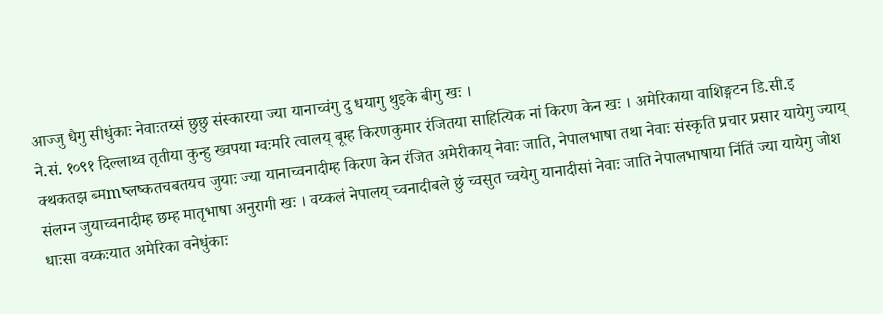आज्जु धैगु सीधुंकाः नेवाःतय्सं छुछु संस्कारया ज्या यानाच्वंगु दु धयागु थुइके बीगु खः ।
ने.सं. १०९१ दिल्लाथ्व तृतीया कुन्हु ख्वपया ग्वःमरि त्वालय् बूम्ह किरणकुमार रंजितया साहित्यिक नां किरण केन खः । अमेरिकाया वाशिङ्गटन डि.सी.इ क्थकतझ ब्मmष्लष्कतचबतयच जुयाः ज्या यानाच्वनादीम्ह किरण केन रंजित अमेरीकाय् नेवाः जाति, नेपालभाषा तथा नेवाः संस्कृति प्रचार प्रसार यायेगु ज्याय् संलग्न जुयाच्वनादीम्ह छम्ह मातृभाषा अनुरागी खः । वय्कलं नेपालय् च्वनादीबले छुं च्वसुत च्वयेगु यानादीसां नेवाः जाति नेपालभाषाया निंतिं ज्या यायेगु जोश धाःसा वय्कःयात अमेरिका वनेधुंकाः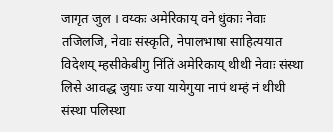जागृत जुल । वय्कः अमेरिकाय् वने धुंकाः नेवाः तजिलजि, नेवाः संस्कृति, नेपालभाषा साहित्ययात विदेशय् म्हसीकेबीगु निंतिं अमेरिकाय् थीथी नेवाः संस्था लिसे आवद्ध जुयाः ज्या यायेगुया नापं थम्हं नं थीथी संस्था पलिस्था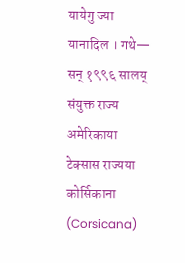यायेगु ज्या यानादिल । गथे— सन् १९९६ सालय् संयुक्त राज्य अमेरिकाया टेक्सास राज्यया कोर्सिकाना (Corsicana)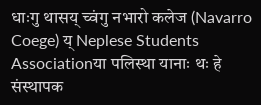धाःगु थासय् च्वंगु नभारो कलेज (Navarro Coege) य् Neplese Students Associationया पलिस्था यानाः थः हे संस्थापक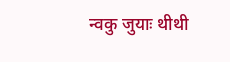न्वकु जुयाः थीथी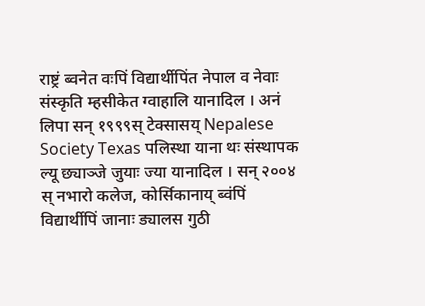राष्ट्रं ब्वनेत वःपिं विद्यार्थीपिंत नेपाल व नेवाः संस्कृति म्हसीकेत ग्वाहालि यानादिल । अनं लिपा सन् १९९९स् टेक्सासय् Nepalese Society Texas पलिस्था याना थः संस्थापक ल्यू छ्याञ्जे जुयाः ज्या यानादिल । सन् २००४ स् नभारो कलेज, कोर्सिकानाय् ब्वंपिं विद्यार्थीपिं जानाः ड्यालस गुठी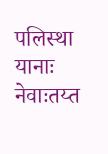पलिस्था यानाः नेवाःतय्त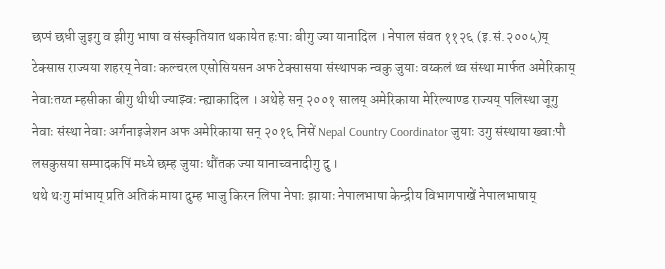छप्पं छधी जुइगु व झीगु भाषा व संस्कृतियात थकायेत हःपाः बीगु ज्या यानादिल । नेपाल संवत ११२६ (इ.सं.२००५)य् टेक्सास राज्यया शहरय् नेवाः कल्चरल एसोसियसन अफ टेक्सासया संस्थापक न्वकु जुयाः वय्कलं थ्व संस्था मार्फत अमेरिकाय् नेवाःतय्त म्हसीका बीगु थीथी ज्याझ्वः न्ह्याकादिल । अथेहे सन् २००१ सालय् अमेरिकाया मेरिल्याण्ड राज्यय् पलिस्था जूगु नेवाः संस्था नेवाः अर्गनाइजेशन अफ अमेरिकाया सन् २०१६ निसें Nepal Country Coordinator जुयाः उगु संस्थाया ख्वाःपौ लसकुसया सम्पादकपिं मध्ये छम्ह जुयाः थौंतक ज्या यानाच्वनादीगु दु ।
थथे थःगु मांभाय् प्रति अतिकं माया दुम्ह भाजु किरन लिपा नेपाः झायाः नेपालभाषा केन्द्रीय विभागपाखें नेपालभाषाय्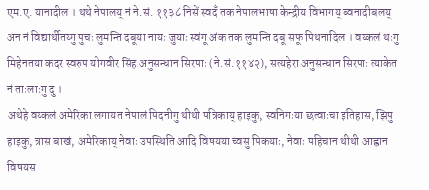एम.ए. यानादील । थथे नेपालय् नं ने.सं. ११३८ निसें स्वदँ तक नेपालभाषा केन्द्रीय विभागय् ब्वनादीबलय् अन नं विद्यार्थीतय्गु पुचः लुमन्ति दबूया नायः जुयाः स्वंगू अंक तक लुमन्ति दबू सफू पिथनादिल । वय्कलं थःगु मिहेनतया कदर स्वरुप योगवीर सिंह अनुसन्धान सिरपाः (ने.सं.११४२), सत्यहेरा अनुसन्धान सिरपाः त्याकेत नं ताःलाःगु दु ।
अथेहे वय्कलं अमेरिका लगायत नेपालं पिदनीगु थीथी पत्रिकाय् हाइकु, स्वनिगःया छत्वाःचा इतिहास, झिपु हाइकु, त्रास बाखं, अमेरिकाय् नेवाः उपस्थिति आदि विषयया च्वसु पिकयाः, नेवाः पहिचान थीथी आह्वान विषयस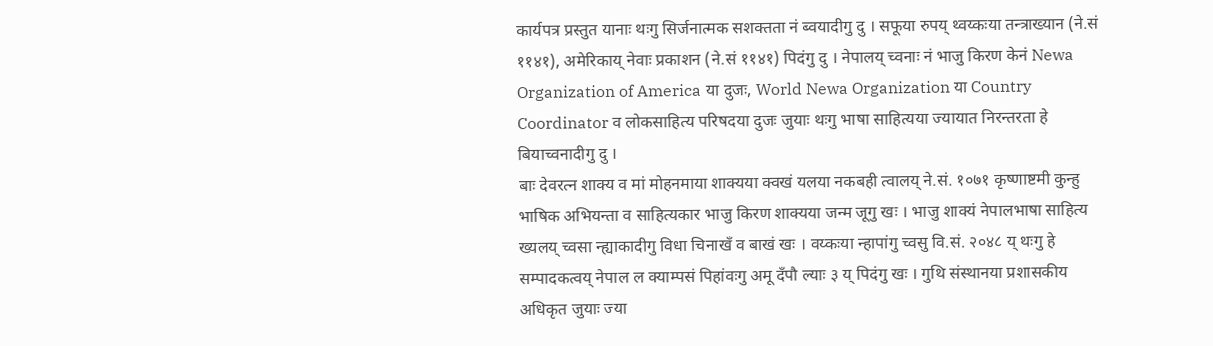कार्यपत्र प्रस्तुत यानाः थःगु सिर्जनात्मक सशक्तता नं ब्वयादीगु दु । सफूया रुपय् थ्वय्कःया तन्त्राख्यान (ने.सं ११४१), अमेरिकाय् नेवाः प्रकाशन (ने.सं ११४१) पिदंगु दु । नेपालय् च्वनाः नं भाजु किरण केनं Newa Organization of America या दुजः, World Newa Organization या Country Coordinator व लोकसाहित्य परिषदया दुजः जुयाः थःगु भाषा साहित्यया ज्यायात निरन्तरता हे बियाच्वनादीगु दु ।
बाः देवरत्न शाक्य व मां मोहनमाया शाक्यया क्वखं यलया नकबही त्वालय् ने.सं. १०७१ कृष्णाष्टमी कुन्हु भाषिक अभियन्ता व साहित्यकार भाजु किरण शाक्यया जन्म जूगु खः । भाजु शाक्यं नेपालभाषा साहित्य ख्यलय् च्वसा न्ह्याकादीगु विधा चिनाखँ व बाखं खः । वय्कःया न्हापांगु च्वसु वि.सं. २०४८ य् थःगु हे सम्पादकत्वय् नेपाल ल क्याम्पसं पिहांवःगु अमू दँपौ ल्याः ३ य् पिदंगु खः । गुथि संस्थानया प्रशासकीय अधिकृत जुयाः ज्या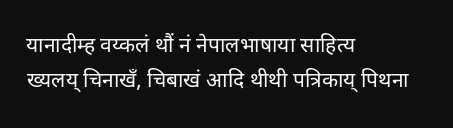यानादीम्ह वय्कलं थौं नं नेपालभाषाया साहित्य ख्यलय् चिनाखँ, चिबाखं आदि थीथी पत्रिकाय् पिथना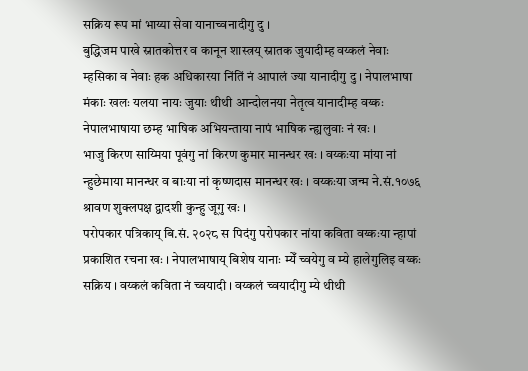सक्रिय रूप मां भाय्या सेवा यानाच्वनादीगु दु ।
बुद्धिजम पाखे स्नातकोत्तर व कानून शास्त्रय् स्नातक जुयादीम्ह वय्कलं नेवाः म्हसिका व नेवाः हक अधिकारया निंतिं नं आपालं ज्या यानादीगु दु । नेपालभाषा मंकाः खलः यलया नायः जुयाः थीथी आन्दोलनया नेतृत्व यानादीम्ह वय्कः नेपालभाषाया छम्ह भाषिक अभियन्ताया नापं भाषिक न्ह्यलुवाः नं खः ।
भाजु किरण साय्मिया पूवंगु नां किरण कुमार मानन्धर खः । वय्कःया मांया नां न्हुछेमाया मानन्धर व बाःया नां कृष्णदास मानन्धर खः । वय्कःया जन्म ने.सं.१०७६ श्रावण शुक्लपक्ष द्वादशी कुन्हु जूगु खः ।
परोपकार पत्रिकाय् बि.सं. २०२८ स पिदंगु परोपकार नांया कविता वय्कःया न्हापां प्रकाशित रचना खः । नेपालभाषाय् बिशेष यानाः म्येँ च्वयेगु व म्ये हालेगुलिइ वय्कः सक्रिय । वय्कलं कविता नं च्वयादी । वय्कलं च्वयादीगु म्ये थीथी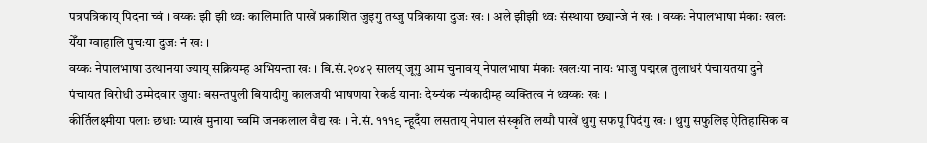पत्रपत्रिकाय् पिदना च्वं । वय्कः झी झी थ्वः कालिमाति पाखें प्रकाशित जुइगु तय्जु पत्रिकाया दुजः खः । अले झीझी थ्वः संस्थाया छ्यान्जे नं खः । वय्कः नेपालभाषा मंकाः खलः येँया ग्वाहालि पुचःया दुजः नं खः ।
वय्कः नेपालभाषा उत्थानया ज्याय् सक्रियम्ह अभियन्ता खः । बि.सं.२०४२ सालय् जूगु आम चुनावय् नेपालभाषा मंकाः खलःया नायः भाजु पद्मरत्न तुलाधरं पंचायतया दुने पंचायत विरोधी उम्मेदवार जुयाः बसन्तपुली बियादीगु कालजयी भाषणया रेकर्ड यानाः देय्न्यंक न्यंकादीम्ह व्यक्तित्व नं थ्वय्कः खः ।
कीर्तिलक्ष्मीया पलाः छधाः प्याखं मुनाया च्वमि जनकलाल वैद्य खः । ने.सं. १११९ न्हूदँया लसताय् नेपाल संस्कृति लय्पौ पाखें थुगु सफपू पिदंगु खः । थुगु सफुलिइ ऐतिहासिक व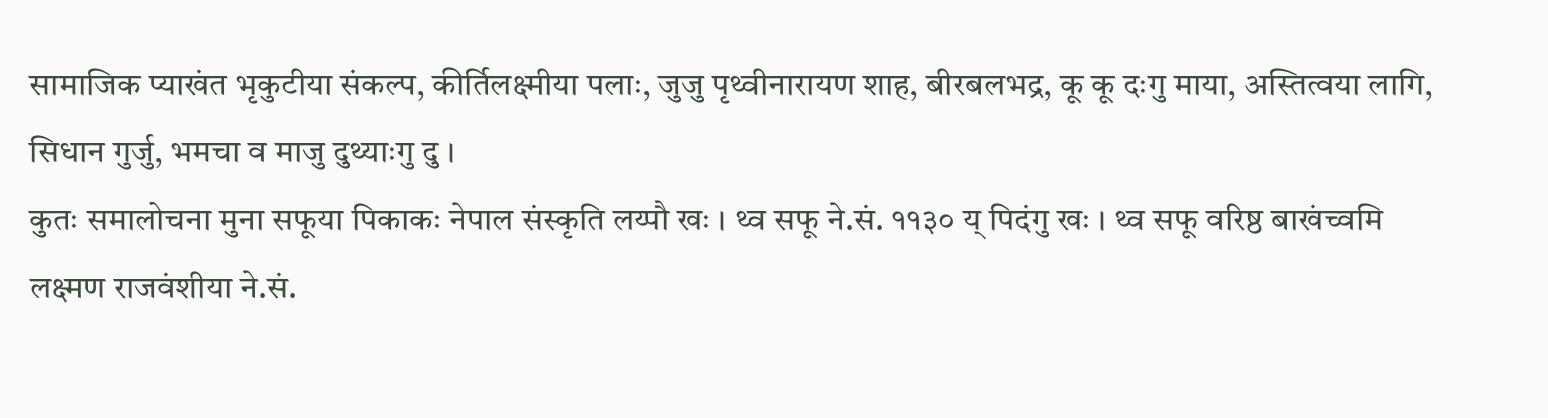सामाजिक प्याखंत भृकुटीया संकल्प, कीर्तिलक्ष्मीया पलाः, जुजु पृथ्वीनारायण शाह, बीरबलभद्र, कू कू दःगु माया, अस्तित्वया लागि, सिधान गुर्जु, भमचा व माजु दुथ्याःगु दु ।
कुतः समालोचना मुना सफूया पिकाकः नेपाल संस्कृति लय्पौ खः । थ्व सफू ने.सं. ११३० य् पिदंगु खः । थ्व सफू वरिष्ठ बाखंच्वमि लक्ष्मण राजवंशीया ने.सं.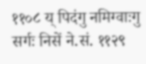११०८ य् पिदंगु नमिग्वाःगु सर्गः निसें ने.सं. ११२९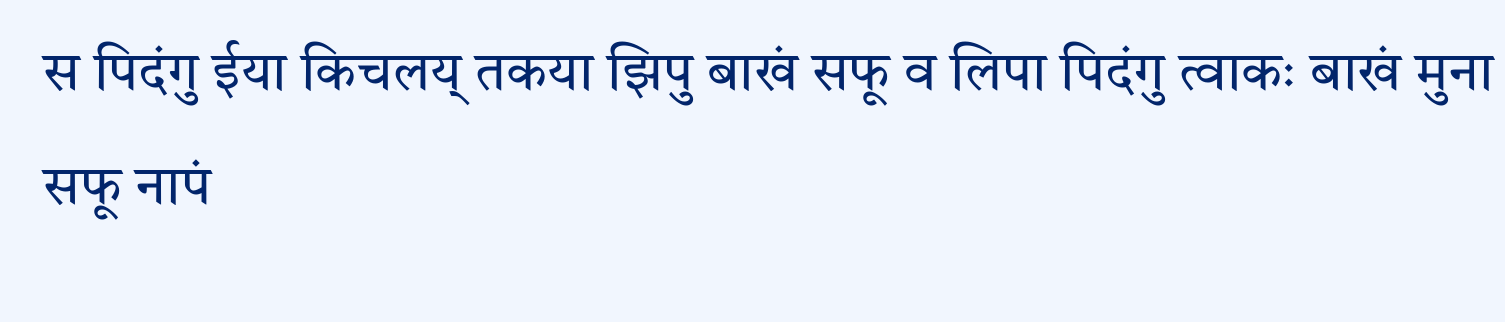स पिदंगु ईया किचलय् तकया झिपु बाखं सफू व लिपा पिदंगु त्वाकः बाखं मुना सफू नापं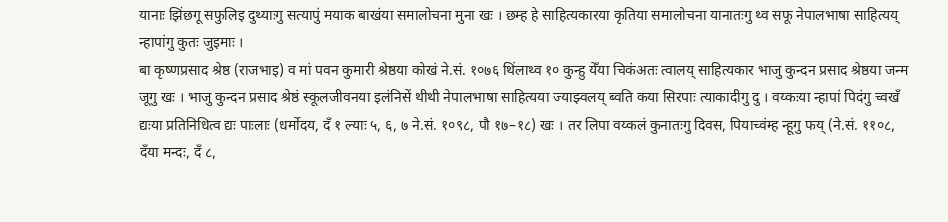यानाः झिंछगू सफुलिइ दुथ्याःगु सत्यापुं मयाक बाखंया समालोचना मुना खः । छम्ह हे साहित्यकारया कृतिया समालोचना यानातःगु थ्व सफू नेपालभाषा साहित्यय् न्हापांगु कुतः जुइमाः ।
बा कृष्णप्रसाद श्रेष्ठ (राजभाइ) व मां पवन कुमारी श्रेष्ठया कोखं ने.सं. १०७६ थिंलाथ्व १० कुन्हु येँया चिकंअतः त्वालय् साहित्यकार भाजु कुन्दन प्रसाद श्रेष्ठया जन्म जूगु खः । भाजु कुन्दन प्रसाद श्रेष्ठं स्कूलजीवनया इलंनिसें थीथी नेपालभाषा साहित्यया ज्याझ्वलय् ब्वति कया सिरपाः त्याकादीगु दु । वय्कःया न्हापां पिदंगु च्वखँ द्यःया प्रतिनिधित्व द्यः पाःलाः (धर्मोदय, दँ १ ल्याः ५, ६, ७ ने.सं. १०९८, पौ १७–१८) खः । तर लिपा वय्कलं कुनातःगु दिवस, पियाच्वंम्ह न्हूगु फय् (ने.सं. ११०८, दँया मन्दः, दँ ८,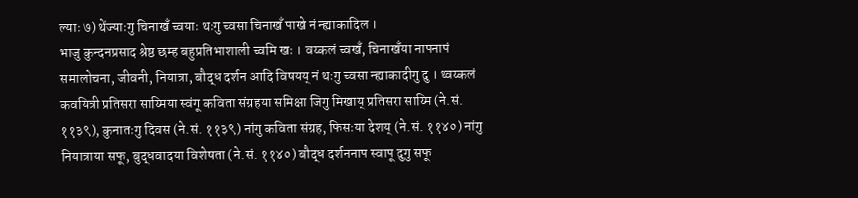ल्याः ७) थेंज्याःगु चिनाखँ च्वयाः थःगु च्वसा चिनाखँ पाखे नं न्ह्याकादिल ।
भाजु कुन्दनप्रसाद श्रेष्ठ छम्ह बहुप्रतिभाशाली च्वमि खः । वय्कलं च्वखँ, चिनाखँया नापनापं समालोचना, जीवनी, नियात्रा, बौद्ध दर्शन आदि विषयय् नं थःगु च्वसा न्ह्याकादीगु दु । थ्वय्कलं कवयित्री प्रतिसरा साय्मिया स्वंगू कविता संग्रहया समिक्षा जिगु मिखाय् प्रतिसरा साय्मि (ने.सं. ११३९), कुनातःगु दिवस (ने.सं. ११३९) नांगु कविता संग्रह, फिसःया देशय् (ने.सं. ११४०) नांगु नियात्राया सफू, बुद्धवादया विशेषता (ने.सं. ११४०) बौद्ध दर्शननाप स्वापू दुगु सफू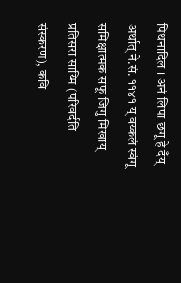पिथनादिल । अनं लिपा छगू हे दँय् अर्थात् ने.सं. ११४१ य् वय्कलं स्वंगू समिक्षात्मक सफू जिगु मिखाय् प्रतिसरा साय्मि (परिवर्दति संस्करण), कवि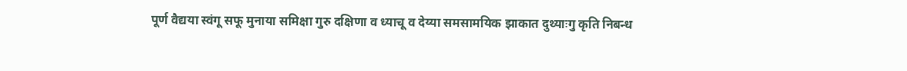पूर्ण वैद्यया स्वंगू सफू मुनाया समिक्षा गुरु दक्षिणा व ध्याचू व देय्या समसामयिक झाकात दुथ्याःगु कृति निबन्ध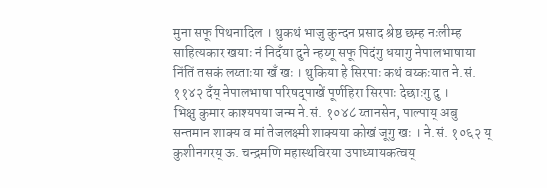मुना सफू पिथनादिल । थुकथं भाजु कुन्दन प्रसाद श्रेष्ठ छम्ह नःलीम्ह साहित्यकार खयाः नं निदँया दुने न्हय्गू सफू पिदंगु धयागु नेपालभाषाया निंतिं तसकं लय्ताःया खँ खः । थुकिया हे सिरपाः कथं वय्कःयात ने.सं. ११४२ दँय् नेपालभाषा परिषद्पाखें पूर्णहिरा सिरपाः देछाःगु दु ।
भिक्षु कुमार काश्यपया जन्म ने.सं. १०४८ य्तानसेन, पाल्पाय् अबु सन्तमान शाक्य व मां तेजलक्ष्मी शाक्यया कोखं जूगु खः । ने.सं. १०६२ य् कुशीनगरय् ऊ. चन्द्रमणि महास्थविरया उपाध्यायकत्वय्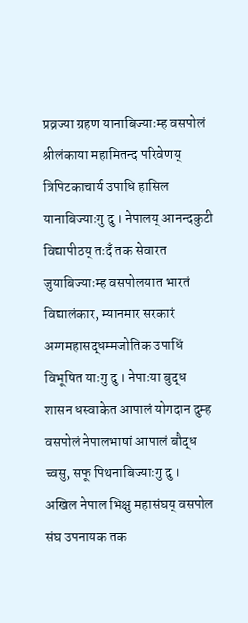प्रव्रज्या ग्रहण यानाबिज्याःम्ह वसपोलं श्रीलंकाया महामितन्द परिवेणय् त्रिपिटकाचार्य उपाधि हासिल यानाबिज्याःगु दु । नेपालय् आनन्दकुटी विद्यापीठय् तःदँ तक सेवारत जुयाबिज्याःम्ह वसपोलयात भारतं विद्यालंकार, म्यानमार सरकारं अग्गमहासद्धम्मजोतिक उपाधिं विभूषित याःगु दु । नेपाःया बुद्ध शासन धस्वाकेत आपालं योगदान दुम्ह वसपोलं नेपालभाषां आपालं बौद्ध च्वसु, सफू पिथनाबिज्याःगु दु । अखिल नेपाल भिक्षु महासंघय् वसपोल संघ उपनायक तक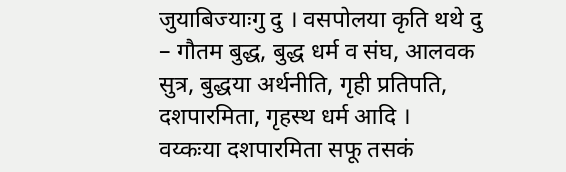जुयाबिज्याःगु दु । वसपोलया कृति थथे दु – गौतम बुद्ध, बुद्ध धर्म व संघ, आलवक सुत्र, बुद्धया अर्थनीति, गृही प्रतिपति, दशपारमिता, गृहस्थ धर्म आदि ।
वय्कःया दशपारमिता सफू तसकं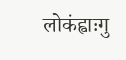लोकंह्वाःगु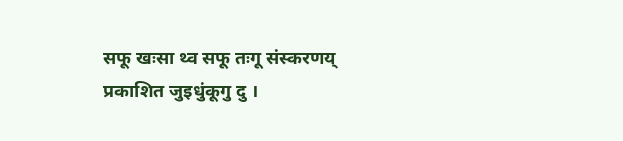सफू खःसा थ्व सफू तःगू संस्करणय् प्रकाशित जुइधुंकूगु दु ।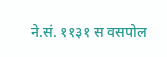ने.सं. ११३१ स वसपोल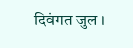दिवंगत जुल ।